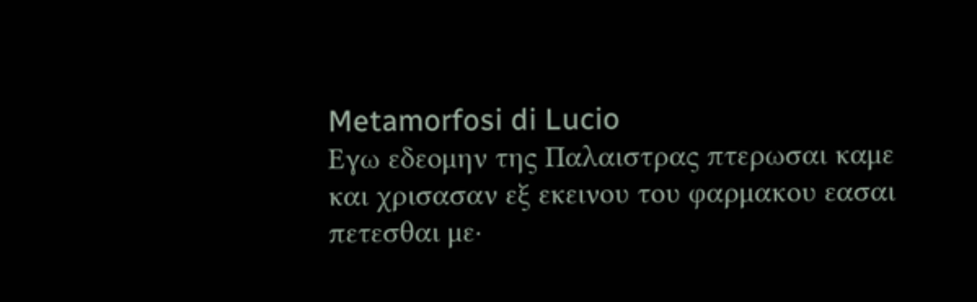Metamorfosi di Lucio
Εγω εδεομην της Παλαιστρας πτερωσαι καμε και χρισασαν εξ εκεινου του φαρμακου εασαι πετεσθαι με·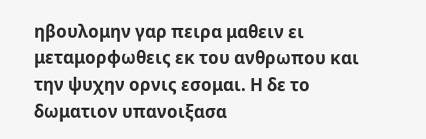ηβουλομην γαρ πειρα μαθειν ει μεταμορφωθεις εκ του ανθρωπου και την ψυχην ορνις εσομαι. Η δε το δωματιον υπανοιξασα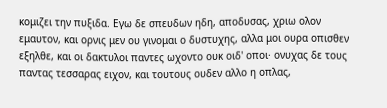κομιζει την πυξιδα. Εγω δε σπευδων ηδη, αποδυσας, χριω ολον εμαυτον, και ορνις μεν ου γινομαι ο δυστυχης, αλλα μοι ουρα οπισθεν εξηλθε, και οι δακτυλοι παντες ωχοντο ουκ οιδ' οποι· ονυχας δε τους παντας τεσσαρας ειχον, και τουτους ουδεν αλλο η οπλας,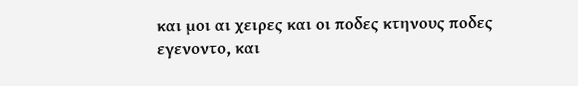και μοι αι χειρες και οι ποδες κτηνους ποδες εγενοντο, και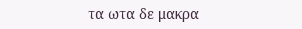τα ωτα δε μακρα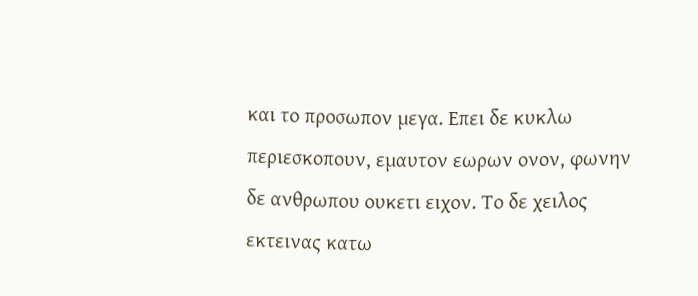και το προσωπον μεγα. Επει δε κυκλω περιεσκοπουν, εμαυτον εωρων ονον, φωνην δε ανθρωπου ουκετι ειχον. Το δε χειλος εκτεινας κατω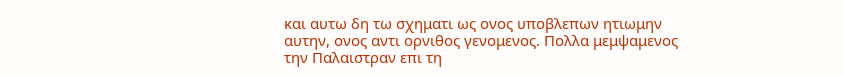και αυτω δη τω σχηματι ως ονος υποβλεπων ητιωμην αυτην, ονος αντι ορνιθος γενομενος. Πολλα μεμψαμενος την Παλαιστραν επι τη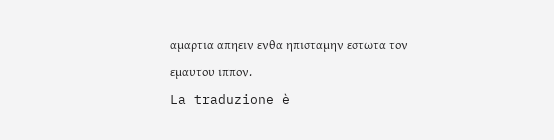αμαρτια απηειν ενθα ηπισταμην εστωτα τον εμαυτου ιππον.
La traduzione è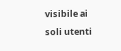visibile ai soli utenti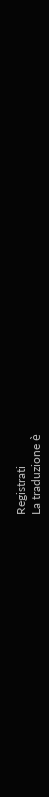Registrati
La traduzione è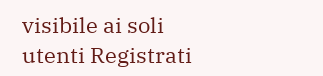visibile ai soli utenti Registrati